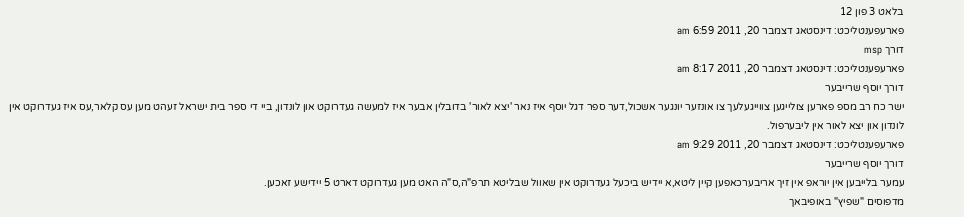בלאט 3 פון 12
פארעפענטליכט: דינסטאג דצמבר 20, 2011 6:59 am
דורך msp
פארעפענטליכט: דינסטאג דצמבר 20, 2011 8:17 am
דורך יוסף שרייבער
ישר כח רב מספ פארען צולייגען צווייגעלעך צו אונזער יונגער אשכול,דער ספר דגל יוסף איז נאר 'יצא לאור' בדובלין אבער איז למעשה געדרוקט און לונדון, ביי די ספר בית ישראל זעהט מען עס קלאר,עס איז געדרוקט אין לונדון און יצא לאור אין ליבערפול.
פארעפענטליכט: דינסטאג דצמבר 20, 2011 9:29 am
דורך יוסף שרייבער
עמער בלייבען אין יוראפ אין זיך אריבערכאפען קיין ליטא,א יידיש ביכעל געדרוקט אין שאוול שבליטא תרפ"ה,ס"ה האט מען געדרוקט דארט 5 יידישע זאכען.
מדפוסים "שפיץ" באופיבאך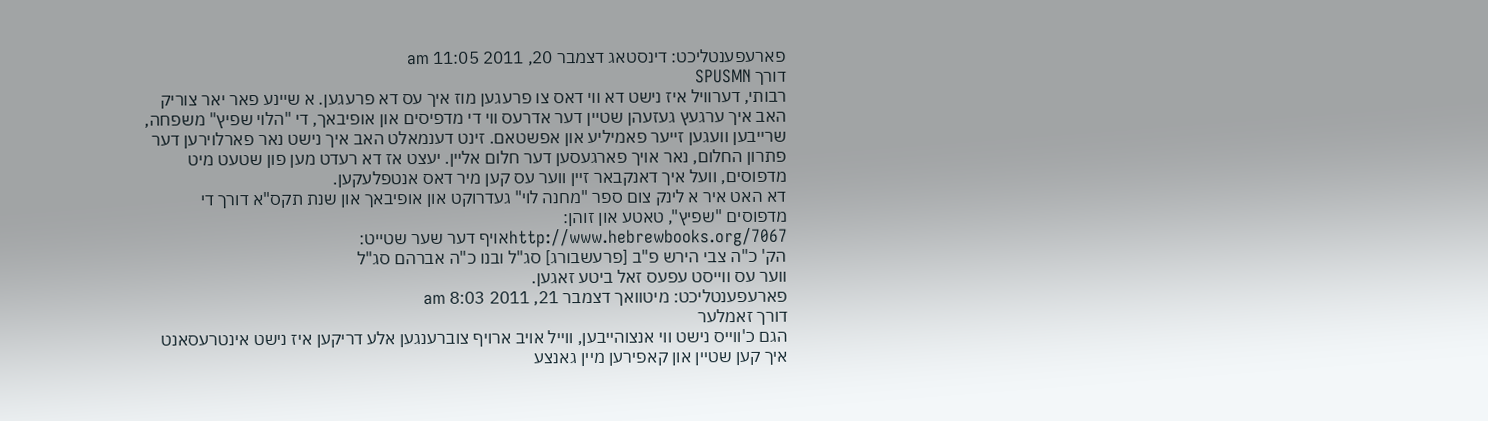פארעפענטליכט: דינסטאג דצמבר 20, 2011 11:05 am
דורך SPUSMN
רבותי, דערוויל איז נישט דא ווי דאס צו פרעגען מוז איך עס דא פרעגען. א שיינע פאר יאר צוריק האב איך ערגעץ געזעהן שטיין דער אדרעס ווי די מדפיסים און אופיבאך, די "הלוי שפיץ" משפחה, שרייבען וועגען זייער פאמיליע און אפשטאם. זינט דענמאלט האב איך נישט נאר פארלוירען דער פתרון החלום, נאר אויך פארגעסען דער חלום אליין. יעצט אז דא רעדט מען פון שטעט מיט מדפוסים, וועל איך דאנקבאר זיין ווער עס קען מיר דאס אנטפלעקען.
דא האט איר א לינק צום ספר "מחנה לוי" געדרוקט און אופיבאך און שנת תקס"א דורך די מדפוסים "שפיץ", טאטע און זוהן:
http://www.hebrewbooks.org/7067אויף דער שער שטייט:
הק' כ"ה צבי הירש פ"ב [פרעשבורג] סג"ל ובנו כ"ה אברהם סג"ל
ווער עס ווייסט עפעס זאל ביטע זאגען.
פארעפענטליכט: מיטוואך דצמבר 21, 2011 8:03 am
דורך זאמלער
הגם כ'ווייס נישט ווי אנצוהייבען, ווייל אויב ארויף צוברענגען אלע דריקען איז נישט אינטרעסאנט איך קען שטיין און קאפירען מיין גאנצע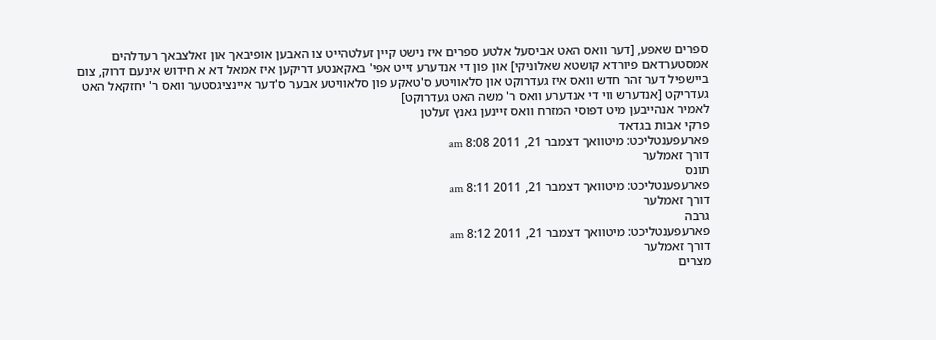ספרים שאפע, [דער וואס האט אביסעל אלטע ספרים איז נישט קיין זעלטהייט צו האבען אופיבאך און זאלצבאך רעדלהים אמסטערדאם פיורדא קושטא שאלוניקי] און פון די אנדערע זייט אפי' באקאנטע דריקען איז אמאל דא א חידוש אינעם דרוק, צום ביישפיל דער זהר חדש וואס איז געדרוקט און סלאוויטע ס'טאקע פון סלאוויטע אבער ס'דער איינציגסטער וואס ר' יחזקאל האט געדריקט [אנדערש ווי די אנדערע וואס ר' משה האט געדרוקט]
לאמיר אנהייבען מיט דפוסי המזרח וואס זיינען גאנץ זעלטן
פרקי אבות בגדאד
פארעפענטליכט: מיטוואך דצמבר 21, 2011 8:08 am
דורך זאמלער
תונס
פארעפענטליכט: מיטוואך דצמבר 21, 2011 8:11 am
דורך זאמלער
גרבה
פארעפענטליכט: מיטוואך דצמבר 21, 2011 8:12 am
דורך זאמלער
מצרים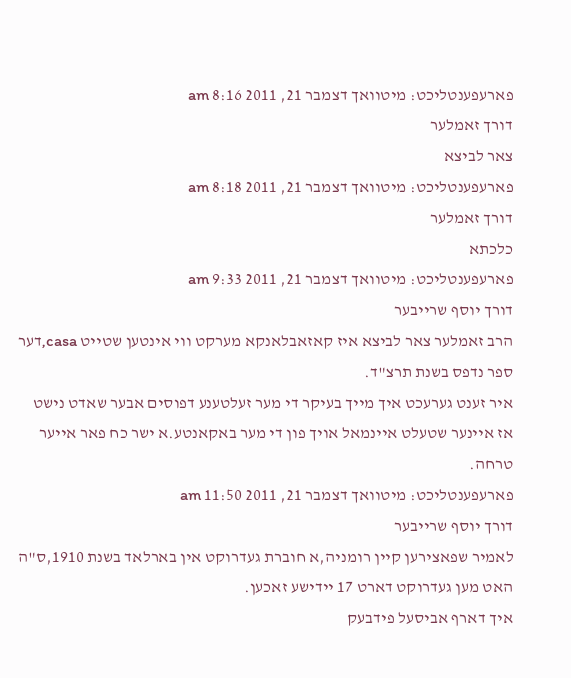פארעפענטליכט: מיטוואך דצמבר 21, 2011 8:16 am
דורך זאמלער
צאר לביצא
פארעפענטליכט: מיטוואך דצמבר 21, 2011 8:18 am
דורך זאמלער
כלכתא
פארעפענטליכט: מיטוואך דצמבר 21, 2011 9:33 am
דורך יוסף שרייבער
הרב זאמלער צאר לביצא איז קאזאבלאנקא מערקט ווי אינטען שטייט casa,דער ספר נדפס בשנת תרצ"ד.
איר זענט גערעכט איך מייך בעיקר די מער זעלטענע דפוסים אבער שאדט נישט אז איינער שטעלט איינמאל אויך פון די מער באקאנטע.א ישר כח פאר אייער טרחה.
פארעפענטליכט: מיטוואך דצמבר 21, 2011 11:50 am
דורך יוסף שרייבער
לאמיר שפאצירען קיין רומניה,א חוברת געדרוקט אין בארלאד בשנת 1910,ס"ה האט מען געדרוקט דארט 17 יידישע זאכען.
איך דארף אביסעל פידבעק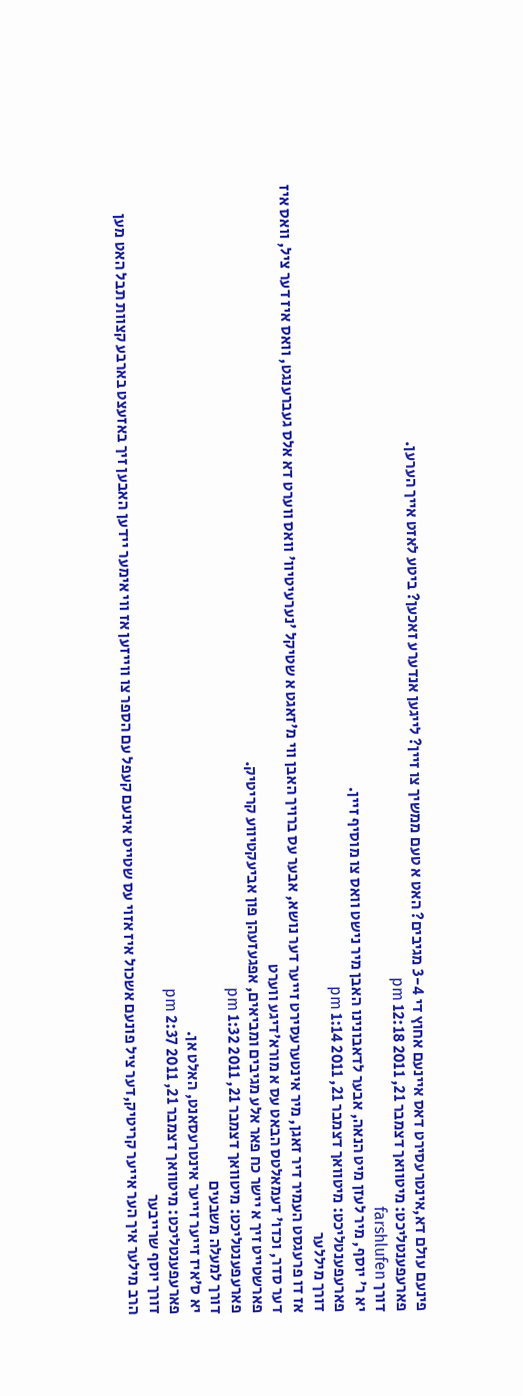פינעם עולם דא,אינטרעסירט דאס איינעם אחוץ די 3-4 מגיבים? האט א טעם ממשיך צו זיין? לייגען אנדערע זאכען? ביטע לאזט אייך הערען.
פארעפענטליכט: מיטוואך דצמבר 21, 2011 12:18 pm
דורך farshlufen
יא ר' יוסף, מיר לעזן מיט הנאה, אבער לדאבונינו האבן מיר נישט וואס צו מוסיף זיין.
פארעפענטליכט: מיטוואך דצמבר 21, 2011 1:14 pm
דורך מיללער
אז דו פרעגסט העמיר דיר זאגן, מיר אינטערעסירט זייער דער נושא, אבער עס ברויך האבן ווי מ'זאגט א שטיקל 'נערעיטיוו' וואס ווערט דא אלס געברענגט, וואס איז דער ציל, וואס איז דער סדר, וכדו' דעמאלטס הבאט עס א מורא'דיגע ווערט
פארשטייט זיך א יישר כח פאר אלע מגיבים ומביאים, אפגעזעהן פון אביעקטיווע קריטיק.
פארעפענטליכט: מיטוואך דצמבר 21, 2011 1:32 pm
דורך למעלה משבעים
יא ס'איז זייער זייער אינטרעסאנט, האלט אן.
פארעפענטליכט: מיטוואך דצמבר 21, 2011 2:37 pm
דורך יוסף שרייבער
הרב מילער איך הער אייער קריטיק,דער ציל פונעם אשכול איז אזוי עס שטייט אינעם קעפל עם הספר צו ווייזען אז ווי אימער יידען האבען זיך באזעצט בארבע קצוות תבל האט מען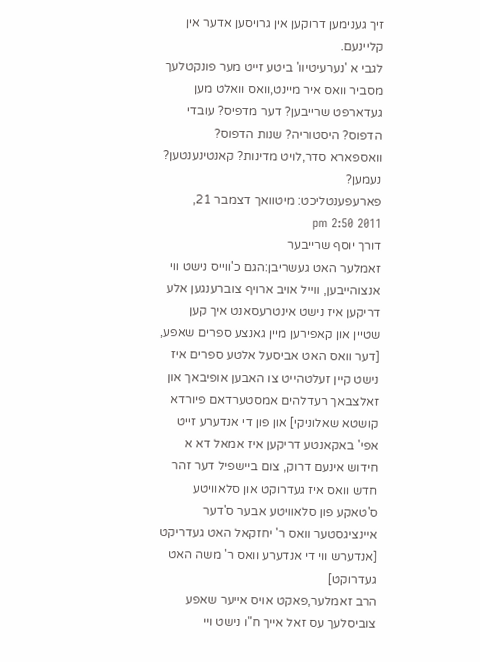זיך גענימען דרוקען אין גרויסען אדער אין קליינעם.
לגבי א 'נערעיטיוו' ביטע זייט מער פונקטלעך מסביר וואס איר מיינט,וואס וואלט מען געדארפט שרייבען? דער מדפיס? עובדי הדפוס? היסטוריה? שנות הדפוס?
וואספארא סדר,לויט מדינות? קאנטינענטען? נעמען?
פארעפענטליכט: מיטוואך דצמבר 21, 2011 2:50 pm
דורך יוסף שרייבער
זאמלער האט געשריבן:הגם כ'ווייס נישט ווי אנצוהייבען, ווייל אויב ארויף צוברענגען אלע דריקען איז נישט אינטרעסאנט איך קען שטיין און קאפירען מיין גאנצע ספרים שאפע, [דער וואס האט אביסעל אלטע ספרים איז נישט קיין זעלטהייט צו האבען אופיבאך און זאלצבאך רעדלהים אמסטערדאם פיורדא קושטא שאלוניקי] און פון די אנדערע זייט אפי' באקאנטע דריקען איז אמאל דא א חידוש אינעם דרוק, צום ביישפיל דער זהר חדש וואס איז געדרוקט און סלאוויטע ס'טאקע פון סלאוויטע אבער ס'דער איינציגסטער וואס ר' יחזקאל האט געדריקט [אנדערש ווי די אנדערע וואס ר' משה האט געדרוקט]
הרב זאמלער,פאקט אויס אייער שאפע צוביסלעך עס זאל אייך ח"ו נישט ויי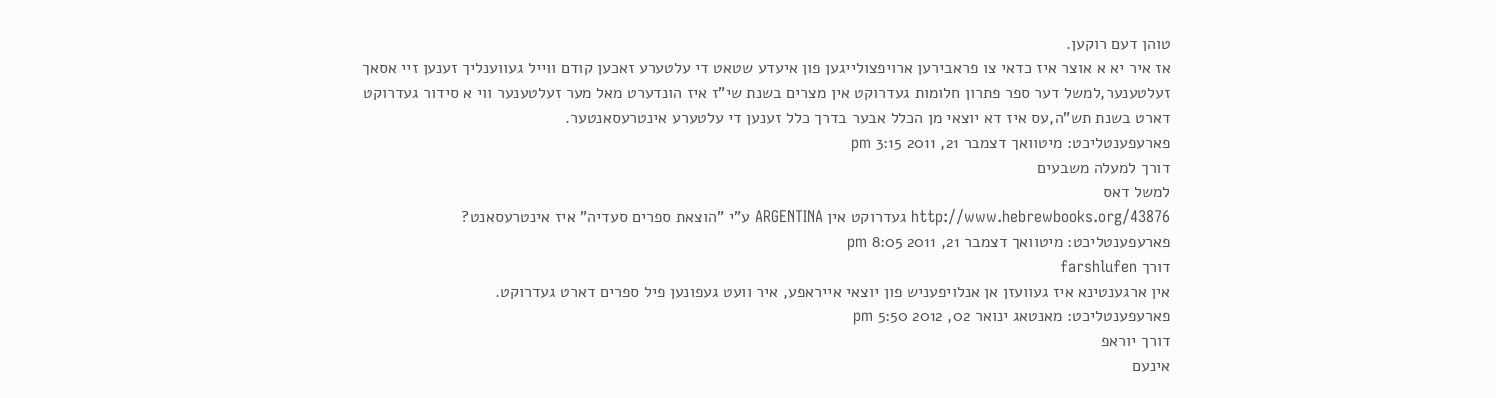טוהן דעם רוקען.
אז איר יא א אוצר איז כדאי צו פראבירען ארויפצולייגען פון איעדע שטאט די עלטערע זאכען קודם ווייל געווענליך זענען זיי אסאך זעלטענער,למשל דער ספר פתרון חלומות געדרוקט אין מצרים בשנת שי"ז איז הונדערט מאל מער זעלטענער ווי א סידור געדרוקט דארט בשנת תש"ה,עס איז דא יוצאי מן הכלל אבער בדרך כלל זענען די עלטערע אינטרעסאנטער.
פארעפענטליכט: מיטוואך דצמבר 21, 2011 3:15 pm
דורך למעלה משבעים
למשל דאס
http://www.hebrewbooks.org/43876 געדרוקט אין ARGENTINA ע"י "הוצאת ספרים סעדיה" איז אינטרעסאנט?
פארעפענטליכט: מיטוואך דצמבר 21, 2011 8:05 pm
דורך farshlufen
אין ארגענטינא איז געוועזן אן אנלויפעניש פון יוצאי אייראפע, איר וועט געפונען פיל ספרים דארט געדרוקט.
פארעפענטליכט: מאנטאג ינואר 02, 2012 5:50 pm
דורך יוראפ
אינעם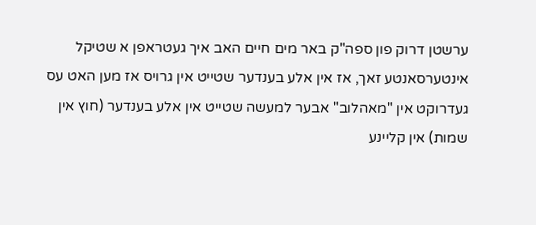ערשטן דרוק פון ספה"ק באר מים חיים האב איך געטראפן א שטיקל אינטערסאנטע זאך, אז אין אלע בענדער שטייט אין גרויס אז מען האט עס געדרוקט אין "מאהלוב" אבער למעשה שטייט אין אלע בענדער (חוץ אין שמות) אין קליינע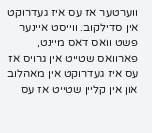ווערטער אז עס איז געדרוקט אין סדילקוב. ווייסט איינער פשט וואס דאס מיינט, פארוואס שטייט אין גרויס אז עס איז געדרוקט אין מאהלוב און אין קליין שטייט אז עס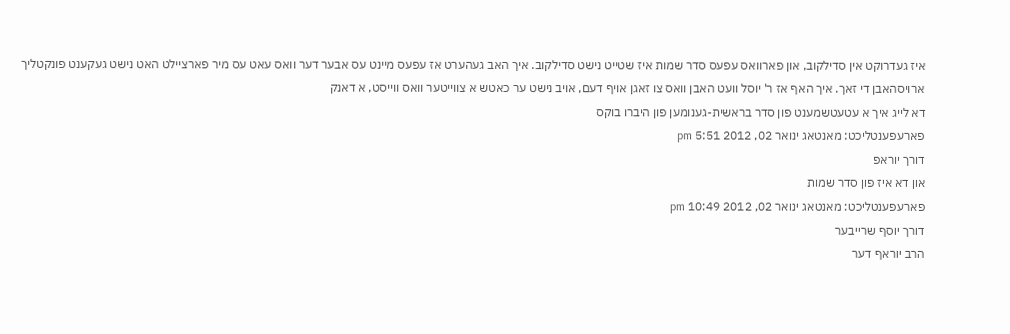איז געדרוקט אין סדילקוב, און פארוואס עפעס סדר שמות איז שטייט נישט סדילקוב. איך האב געהערט אז עפעס מיינט עס אבער דער וואס עאט עס מיר פארציילט האט נישט געקענט פונקטליך ארויסהאבן די זאך. איך האף אז ר' יוסל וועט האבן וואס צו זאגן אויף דעם, אויב נישט ער כאטש א צווייטער וואס ווייסט, א דאנק
דא לייג איך א עטעטשמענט פון סדר בראשית-גענומען פון היברו בוקס
פארעפענטליכט: מאנטאג ינואר 02, 2012 5:51 pm
דורך יוראפ
און דא איז פון סדר שמות
פארעפענטליכט: מאנטאג ינואר 02, 2012 10:49 pm
דורך יוסף שרייבער
הרב יוראף דער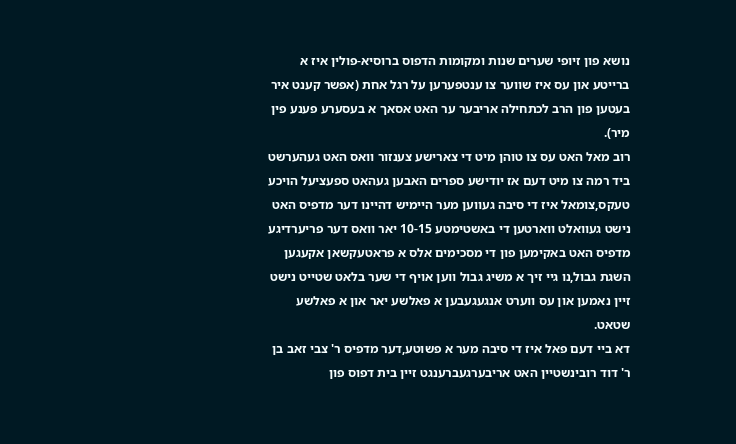נושא פון זיופי שערים שנות ומקומות הדפוס ברוסיא-פולין איז א ברייטע און עס איז שווער צו ענטפערען על רגל אחת (אפשר קענט איר בעטען פון הרב לכתחילה אריבער ער האט אסאך א בעסערע פענע פין מיר).
רוב מאל האט עס צו טוהן מיט די צארישע צענזור וואס האט געהערשט ביד רמה צו מיט דעם אז יודישע ספרים האבען געהאט ספעציעל הויכע טעקס,צומאל איז די סיבה געווען מער היימיש דהיינו דער מדפיס האט נישט געוואלט ווארטען די באשטימטע 10-15 יאר וואס דער פריערדיגע מדפיס האט באקימען פון די מסכימים אלס א פראטעקשאן אקעגען השגת גבול,נו גיי זיך א משיג גבול ווען אויף די שער בלאט שטייט נישט זיין נאמען און עס ווערט אנגעגעבען א פאלשע יאר און א פאלשע שטאט.
דא ביי דעם פאל איז די סיבה מער א פשוטע,דער מדפיס ר' צבי זאב בן ר' דוד רובינשטיין האט אריבערגעברענגט זיין בית דפוס פון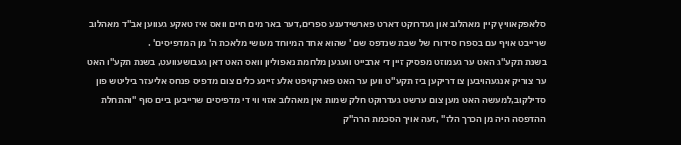סלאפקאוויץ קיין מאהלוב און געדרוקט דארט פארשידענע ספרים,דער באר מים חיים וואס איז טאקע געווען אב"ד מאהלוב שרייבט אויף עם בספרו סידורו של שבת שנדפס שם ' שהוא אחד המיוחד מעושי מלאכת ה' מן המדפיסים' .
בשנת תקע"ג האט ער געמוזט מפסיק זיין די ארבייט וועגען מלחמת נאפוליון וואס האט דאן געבושעוועט, בשנת תקע"ו האט ער צוריק אנגעהויבען צו דריקען ביז תקע"ט ווען ער האט פארקויפט אלע זיינע כלים צום מדפיס פנחס אליעזר ביליטש פון סדילקוב,למעשה האט מען צום ערשט געדרוקט חלק שמות אין מאהלוב אזוי ווי די מדפיסים שרייבען ביים סוף "והתחלת ההדפסה היה מן הכרך הלז'' ,זעה אויך הסכמת הרה"ק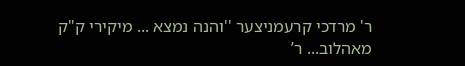ר' מרדכי קרעמניצער ''והנה נמצא ... מיקירי ק"ק מאהלוב... ר’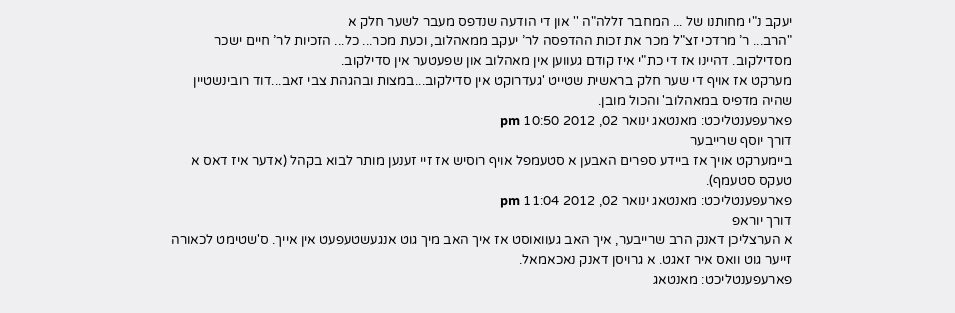יעקב נ"י מחותנו של ... המחבר זללה"ה '' און די הודעה שנדפס מעבר לשער חלק א
"הרב... ר’ מרדכי זצ"ל מכר את זכות ההדפסה לר’ יעקב ממאהלוב, וכעת מכר... כל... הזכיות לר’ חיים ישכר מסדילקוב. דהיינו אז די כת"י איז קודם געווען אין מאהלוב און שפעטער אין סדילקוב.
מערקט אז אויף די שער חלק בראשית שטייט 'געדרוקט אין סדילקוב...במצות ובהגהת צבי זאב...דוד רובינשטיין שהיה מדפיס במאהלוב' והכול מובן.
פארעפענטליכט: מאנטאג ינואר 02, 2012 10:50 pm
דורך יוסף שרייבער
ביימערקט אויך אז ביידע ספרים האבען א סטעמפל אויף רוסיש אז זיי זענען מותר לבוא בקהל (אדער איז דאס א טעקס סטעמף).
פארעפענטליכט: מאנטאג ינואר 02, 2012 11:04 pm
דורך יוראפ
א הערצליכן דאנק הרב שרייבער, איך האב געוואוסט אז איך האב מיך גוט אנגעשטעפעט אין אייך. ס'שטימט לכאורה זייער גוט וואס איר זאגט. א גרויסן דאנק נאכאמאל.
פארעפענטליכט: מאנטאג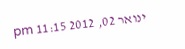ינואר 02, 2012 11:15 pm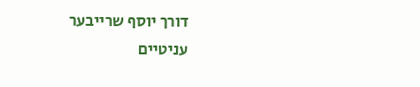דורך יוסף שרייבער
עניטיים